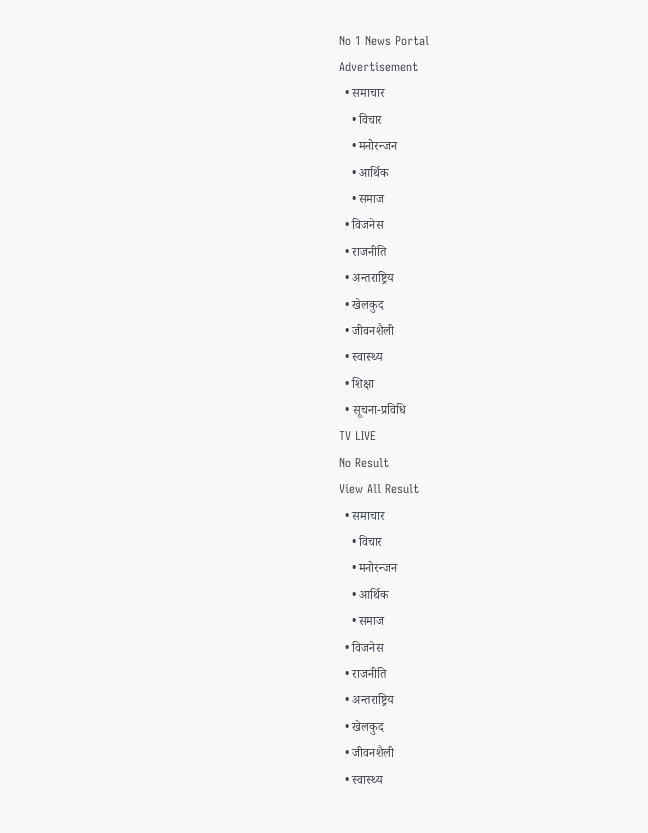No 1 News Portal
Advertisement
  • समाचार
    • विचार
    • मनोरन्जन
    • आर्थिक
    • समाज
  • विजनेस
  • राजनीति
  • अन्तराष्ट्रिय
  • खेलकुद
  • जीवनशैली
  • स्वास्थ्य
  • शिक्षा
  • सूचना-प्रविधि
TV LIVE
No Result
View All Result
  • समाचार
    • विचार
    • मनोरन्जन
    • आर्थिक
    • समाज
  • विजनेस
  • राजनीति
  • अन्तराष्ट्रिय
  • खेलकुद
  • जीवनशैली
  • स्वास्थ्य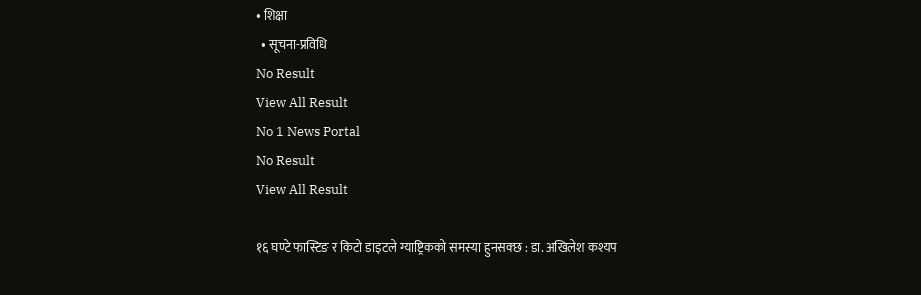• शिक्षा
  • सूचना-प्रविधि
No Result
View All Result
No 1 News Portal
No Result
View All Result

१६ घण्टे फास्टिङ र किटो डाइटले ग्याष्ट्रिकको समस्या हुनसक्छ : डा. अखिलेश कश्यप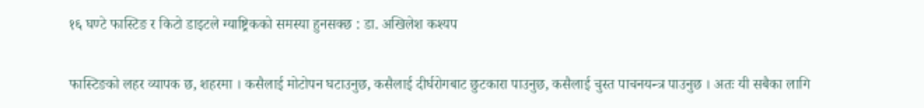१६ घण्टे फास्टिङ र किटो डाइटले ग्याष्ट्रिकको समस्या हुनसक्छ : डा. अखिलेश कश्यप

फास्टिङको लहर व्यापक छ, शहरमा । कसैलाई मोटोपन घटाउनुछ, कसैलाई दीर्घरोगबाट छुटकारा पाउनुछ, कसैलाई चुस्त पाचनयन्त्र पाउनुछ । अतः यी सबैका लागि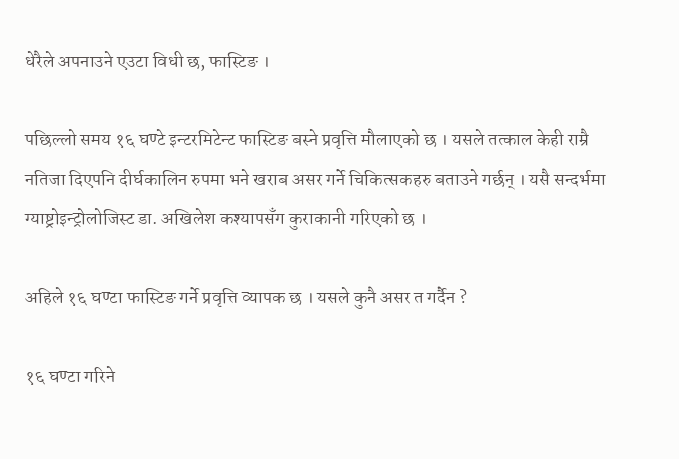धेरैले अपनाउने एउटा विधी छ, फास्टिङ ।

पछिल्लो समय १६ घण्टे इन्टरमिटेन्ट फास्टिङ बस्ने प्रवृत्ति मौलाएको छ । यसले तत्काल केही राम्रै नतिजा दिएपनि दीर्घकालिन रुपमा भने खराब असर गर्ने चिकित्सकहरु बताउने गर्छन् । यसै सन्दर्भमा ग्याष्ट्रोइन्ट्रोलोजिस्ट डा. अखिलेश कश्यापसँग कुराकानी गरिएको छ ।

अहिले १६ घण्टा फास्टिङ गर्ने प्रवृत्ति व्यापक छ । यसले कुनै असर त गर्दैन ?

१६ घण्टा गरिने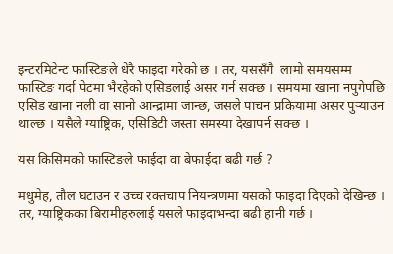इन्टरमिटेन्ट फास्टिङले धेरै फाइदा गरेको छ । तर, यससँगै  लामो समयसम्म  फास्टिङ गर्दा पेटमा भैरहेको एसिडलाई असर गर्न सक्छ । समयमा खाना नपुगेपछि एसिड खाना नली वा सानो आन्द्रामा जान्छ, जसले पाचन प्रकियामा असर पुर्‍याउन थाल्छ । यसैले ग्याष्ट्रिक, एसिडिटी जस्ता समस्या देखापर्न सक्छ ।

यस किसिमको फास्टिङले फाईदा वा बेफाईदा बढी गर्छ ?

मधुमेह, तौल घटाउन र उच्च रक्तचाप नियन्त्रणमा यसको फाइदा दिएको देखिन्छ । तर, ग्याष्ट्रिकका बिरामीहरुलाई यसले फाइदाभन्दा बढी हानी गर्छ ।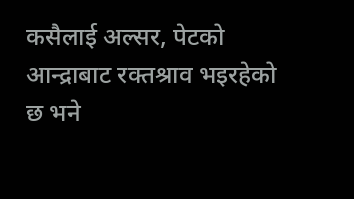कसैलाई अल्सर, पेटको आन्द्राबाट रक्तश्राव भइरहेको छ भने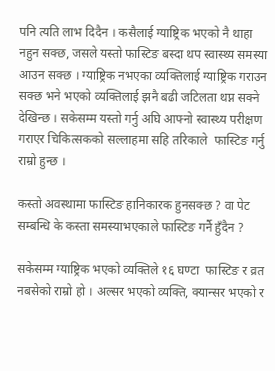पनि त्यति लाभ दिदैन । कसैलाई ग्याष्ट्रिक भएको नै थाहा नहुन सक्छ, जसले यस्तो फास्टिङ बस्दा थप स्वास्थ्य समस्या आउन सक्छ । ग्याष्ट्रिक नभएका व्यक्तिलाई ग्याष्ट्रिक गराउन सक्छ भने भएको व्यक्तिलाई झनै बढी जटिलता थप्न सक्ने देखिन्छ । सकेसम्म यस्तो गर्नु अघि आफ्नो स्वास्थ्य परीक्षण गराएर चिकित्सकको सल्लाहमा सहि तरिकाले  फास्टिङ गर्नु राम्रो हुन्छ ।

कस्तो अवस्थामा फास्टिङ हानिकारक हुनसक्छ ? वा पेट सम्बन्धि के कस्ता समस्याभएकाले फास्टिङ गर्नै हुँदैन ?

सकेसम्म ग्याष्ट्रिक भएको व्यक्तिले १६ घण्टा  फास्टिङ र व्रत नबसेको राम्रो हो । अल्सर भएको व्यक्ति, क्यान्सर भएको र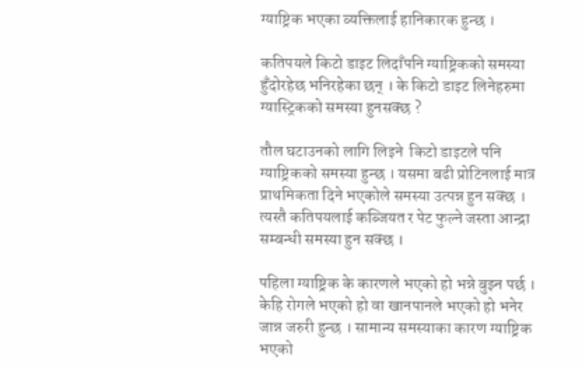ग्याष्ट्रिक भएका व्यक्तिलाई हानिकारक हुन्छ ।

कतिपयले किटो डाइट लिदाँपनि ग्याष्ट्रिकको समस्या हुँदोरहेछ भनिरहेका छन् । के किटो डाइट लिनेहरुमा ग्यास्ट्रिकको समस्या हुनसक्छ ?

तौल घटाउनको लागि लिइने  किटो डाइटले पनि ग्याष्ट्रिकको समस्या हुन्छ । यसमा बढी प्रोटिनलाई मात्र प्राथमिकता दिने भएकोले समस्या उत्पन्न हुन सक्छ । त्यस्तै कतिपयलाई कब्जियत र पेट फुल्ने जस्ता आन्द्रा सम्बन्धी समस्या हुन सक्छ ।

पहिला ग्याष्ट्रिक के कारणले भएको हो भन्ने बुझ्न पर्छ । केहि रोगले भएको हो वा खानपानले भएको हो भनेर जान्न जरुरी हुन्छ । सामान्य समस्याका कारण ग्याष्ट्रिक भएको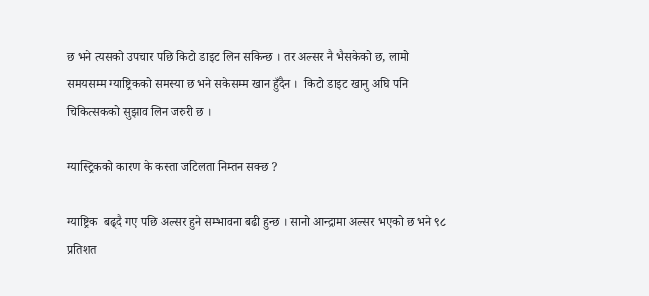छ भने त्यसको उपचार पछि किटो डाइट लिन सकिन्छ । तर अल्सर नै भैसकेको छ, लामो समयसम्म ग्याष्ट्रिकको समस्या छ भने सकेसम्म खान हुँदैन ।  किटो डाइट खानु अघि पनि चिकित्सकको सुझाव लिन जरुरी छ ।

ग्यास्ट्रिकको कारण के कस्ता जटिलता निम्तन सक्छ ?

ग्याष्ट्रिक  बढ्दै गए पछि अल्सर हुने सम्भावना बढी हुन्छ । सानो आन्द्रामा अल्सर भएको छ भने ९८ प्रतिशत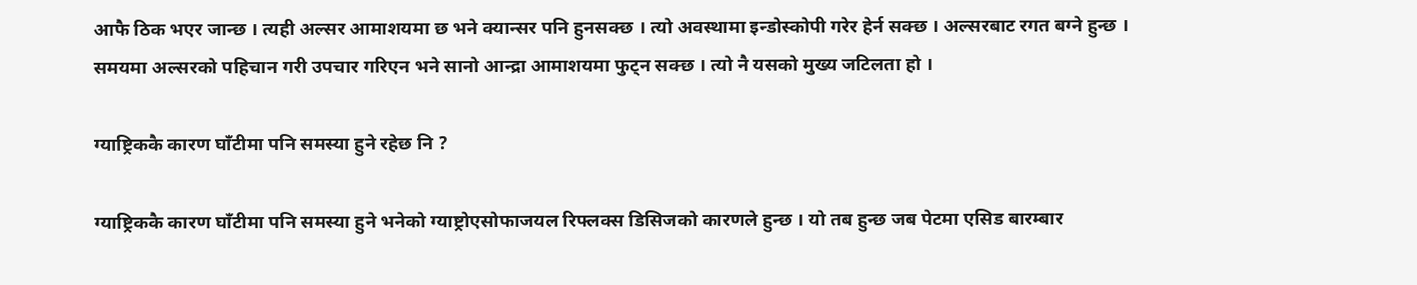आफै ठिक भएर जान्छ । त्यही अल्सर आमाशयमा छ भने क्यान्सर पनि हुनसक्छ । त्यो अवस्थामा इन्डोस्कोपी गरेर हेर्न सक्छ । अल्सरबाट रगत बग्ने हुन्छ । समयमा अल्सरको पहिचान गरी उपचार गरिएन भने सानो आन्द्रा आमाशयमा फुट्न सक्छ । त्यो नै यसको मुख्य जटिलता हो ।

ग्याष्ट्रिककै कारण घाँटीमा पनि समस्या हुने रहेछ नि ?

ग्याष्ट्रिककै कारण घाँटीमा पनि समस्या हुने भनेको ग्याष्ट्रोएसोफाजयल रिफ्लक्स डिसिजको कारणले हुन्छ । यो तब हुन्छ जब पेटमा एसिड बारम्बार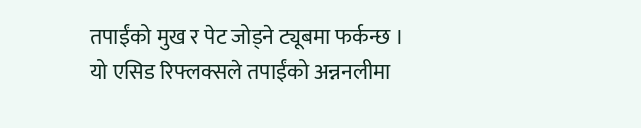तपाईंको मुख र पेट जोड्ने ट्यूबमा फर्कन्छ । यो एसिड रिफ्लक्सले तपाईंको अन्ननलीमा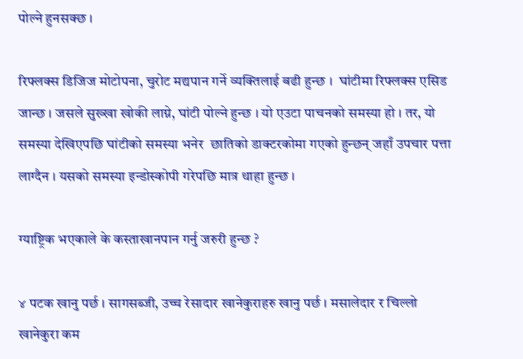पोल्ने हुनसक्छ ।

रिफ्लक्स डिजिज मोटोपना, चुरोट मद्यपान गर्ने व्यक्तिलाई बढी हुन्छ ।  घांटीमा रिफ्लक्स एसिड जान्छ । जसले सुख्खा खोकी लाग्ने, घांटी पोल्ने हुन्छ । यो एउटा पाचनको समस्या हो । तर, यो समस्या देखिएपछि घांटीको समस्या भनेर  छातिको डाक्टरकोमा गएको हुन्छन् जहाँ उपचार पत्ता लाग्दैन । यसको समस्या इन्डोस्कोपी गरेपछि मात्र थाहा हुन्छ ।

ग्याष्ट्रिक भएकाले के कस्ताखानपान गर्नु जरुरी हुन्छ ?

४ पटक खानु पर्छ । सागसब्जी, उच्च रेसादार खानेकुराहरु खानु पर्छ । मसालेदार र चिल्लो खानेकुरा कम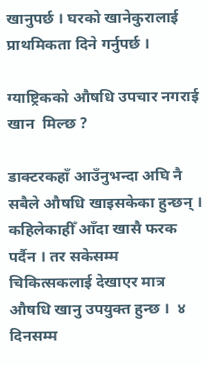खानुपर्छ । घरको खानेकुरालाई प्राथमिकता दिने गर्नुपर्छ ।

ग्याष्ट्रिकको औषधि उपचार नगराई खान  मिल्छ ?

डाक्टरकहाँ आउँनुभन्दा अघि नै सबैले औषधि खाइसकेका हुन्छन् । कहिलेकाहीँ आँदा खासै फरक पर्दैन । तर सकेसम्म चिकित्सकलाई देखाएर मात्र औषधि खानु उपयुक्त हुन्छ ।  ४ दिनसम्म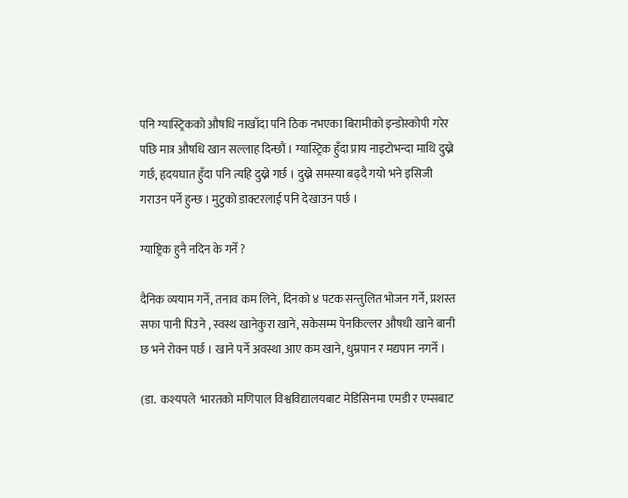पनि ग्यास्ट्रिकको औषधि नाखाँदा पनि ठिक नभएका बिरामीको इन्डोस्कोपी गरेर पछि मात्र औषधि खान सल्लाह दिन्छौं । ग्यास्ट्रिक हुँदा प्राय नाइटोभन्दा माथि दुख्ने गर्छ, हृदयघात हुँदा पनि त्यहि दुख्ने गर्छ । दुख्ने समस्या बढ्दै गयो भने इसिजी गराउन पर्ने हुन्छ । मुटुको डाक्टरलाई पनि देखाउन पर्छ ।

ग्याष्ट्रिक हुनै नदिन के गर्ने ?

दैनिक व्ययाम गर्ने, तनाव कम लिने, दिनको ४ पटक सन्तुलित भोजन गर्ने, प्रशस्त  सफा पानी पिउने , स्वस्थ खानेकुरा खाने, सकेसम्म पेनकिल्लर औषधी खाने बानी छ भने रोक्न पर्छ । खाने पर्ने अवस्था आए कम खाने, धुम्रपान र मद्यपान नगर्ने ।

(डा.  कश्यपले  भारतको मणिपाल विश्वविद्यालयबाट मेडिसिनमा एमडी र एम्सबाट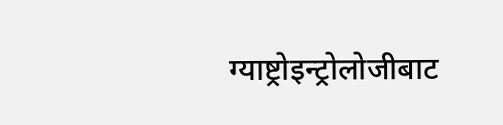ग्याष्ट्रोइन्ट्रोलोजीबाट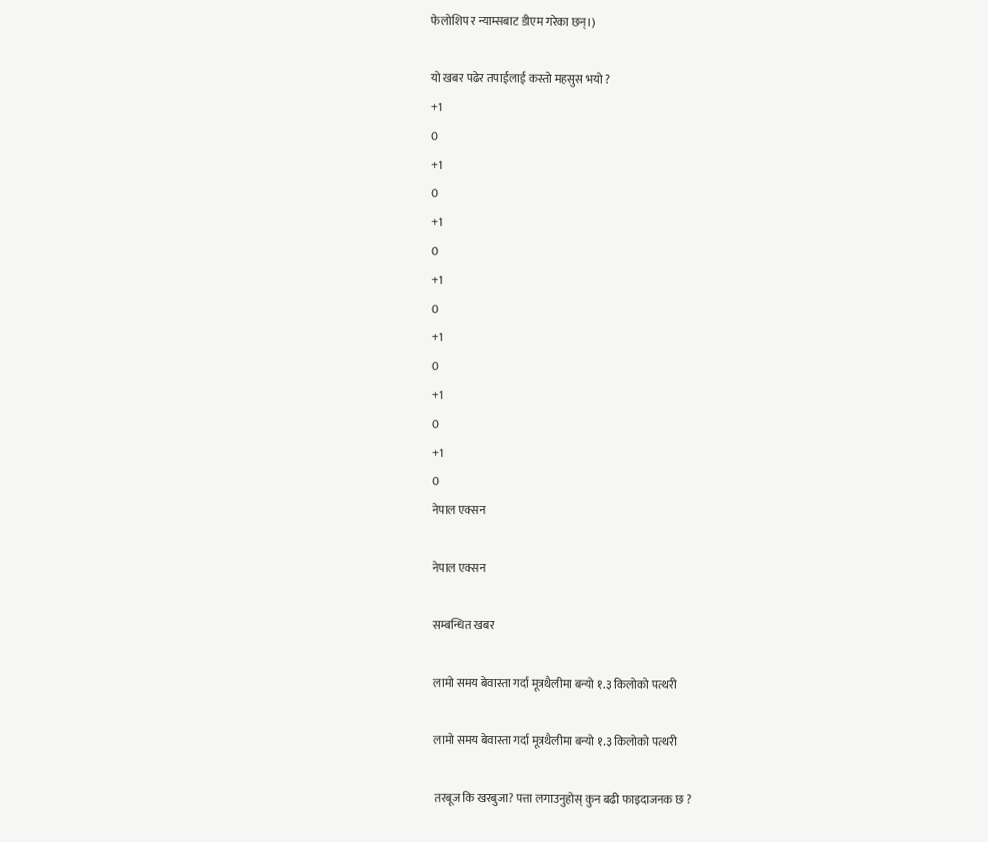फेलोशिप र न्याम्सबाट डीएम गरेका छन्।)

यो खबर पढेर तपाईलाई कस्तो महसुस भयो ?
+1
0
+1
0
+1
0
+1
0
+1
0
+1
0
+1
0
नेपाल एक्सन

नेपाल एक्सन

सम्बन्धित खबर

लामो समय बेवास्ता गर्दा मूत्रथैलीमा बन्यो १.३ किलोको पत्थरी

लामो समय बेवास्ता गर्दा मूत्रथैलीमा बन्यो १.३ किलोको पत्थरी

तरबूज कि खरबुजा? पत्ता लगाउनुहोस् कुन बढी फाइदाजनक छ ?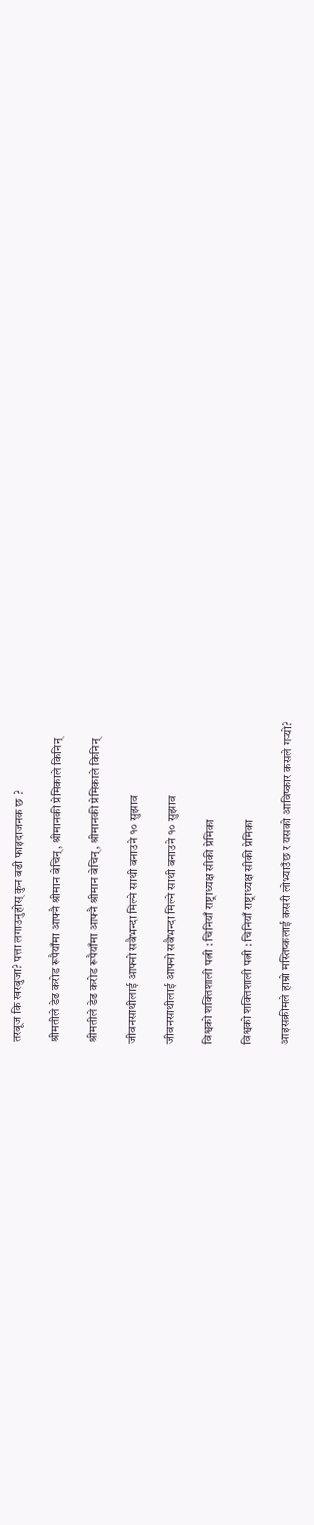तरबूज कि खरबुजा? पत्ता लगाउनुहोस् कुन बढी फाइदाजनक छ ?

श्रीमतीले डेढ करोड रूपैयाँमा आफ्नै श्रीमान बेचिन्, श्रीमानकी प्रेमिकाले किनिन्

श्रीमतीले डेढ करोड रूपैयाँमा आफ्नै श्रीमान बेचिन्, श्रीमानकी प्रेमिकाले किनिन्

जीवनसाथीलाई आफ्नो सबैभन्दा मिल्ने साथी बनाउने १० सुझाव

जीवनसाथीलाई आफ्नो सबैभन्दा मिल्ने साथी बनाउने १० सुझाव

विश्वको शक्तिशाली पत्नी : चिनियाँ राष्ट्राध्यक्ष सीकी प्रेमिका

विश्वको शक्तिशाली पत्नी : चिनियाँ राष्ट्राध्यक्ष सीकी प्रेमिका

आइसक्रीमले हाम्रो मस्तिष्कलाई कसरी लोभ्याउँछ र यसको आविष्कार कसले गर्‍यो?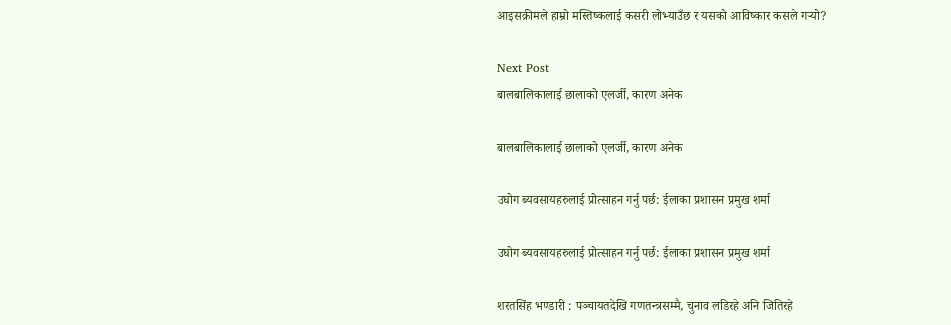आइसक्रीमले हाम्रो मस्तिष्कलाई कसरी लोभ्याउँछ र यसको आविष्कार कसले गर्‍यो?

Next Post
बालबालिकालाई छालाको एलर्जी, कारण अनेक

बालबालिकालाई छालाको एलर्जी, कारण अनेक

उघोग ब्यवसायहरुलाई प्रोत्साहन गर्नु पर्छ: ईलाका प्रशासन प्रमुख शर्मा

उघोग ब्यवसायहरुलाई प्रोत्साहन गर्नु पर्छ: ईलाका प्रशासन प्रमुख शर्मा

शरतसिंह भण्डारी : पञ्चायतदेखि गणतन्त्रसम्मै, चुनाव लडिरहे अनि जितिरहे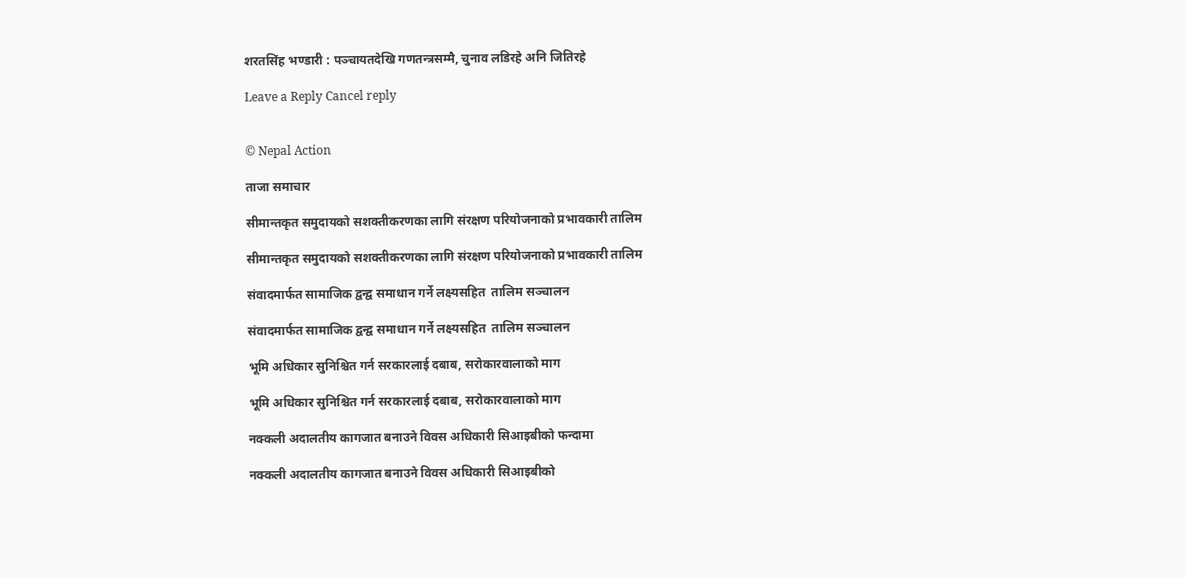शरतसिंह भण्डारी : पञ्चायतदेखि गणतन्त्रसम्मै, चुनाव लडिरहे अनि जितिरहे

Leave a Reply Cancel reply


© Nepal Action

ताजा समाचार

सीमान्तकृत समुदायको सशक्तीकरणका लागि संरक्षण परियोजनाको प्रभावकारी तालिम

सीमान्तकृत समुदायको सशक्तीकरणका लागि संरक्षण परियोजनाको प्रभावकारी तालिम

संवादमार्फत सामाजिक द्वन्द्व समाधान गर्ने लक्ष्यसहित  तालिम सञ्चालन

संवादमार्फत सामाजिक द्वन्द्व समाधान गर्ने लक्ष्यसहित  तालिम सञ्चालन

भूमि अधिकार सुनिश्चित गर्न सरकारलाई दबाब, सरोकारवालाको माग

भूमि अधिकार सुनिश्चित गर्न सरकारलाई दबाब, सरोकारवालाको माग

नक्कली अदालतीय कागजात बनाउने विवस अधिकारी सिआइबीको फन्दामा

नक्कली अदालतीय कागजात बनाउने विवस अधिकारी सिआइबीको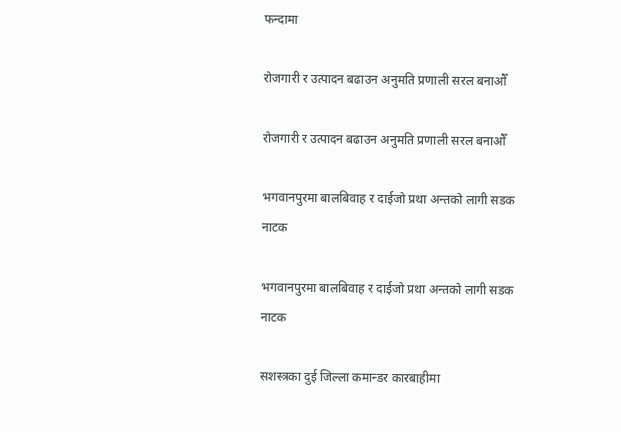फन्दामा

रोजगारी र उत्पादन बढाउन अनुमति प्रणाली सरल बनाऔँ

रोजगारी र उत्पादन बढाउन अनुमति प्रणाली सरल बनाऔँ

भगवानपुरमा बालबिवाह र दाईजो प्रथा अन्तको लागी सडक नाटक

भगवानपुरमा बालबिवाह र दाईजो प्रथा अन्तको लागी सडक नाटक

सशस्त्रका दुई जिल्ला कमान्डर कारबाहीमा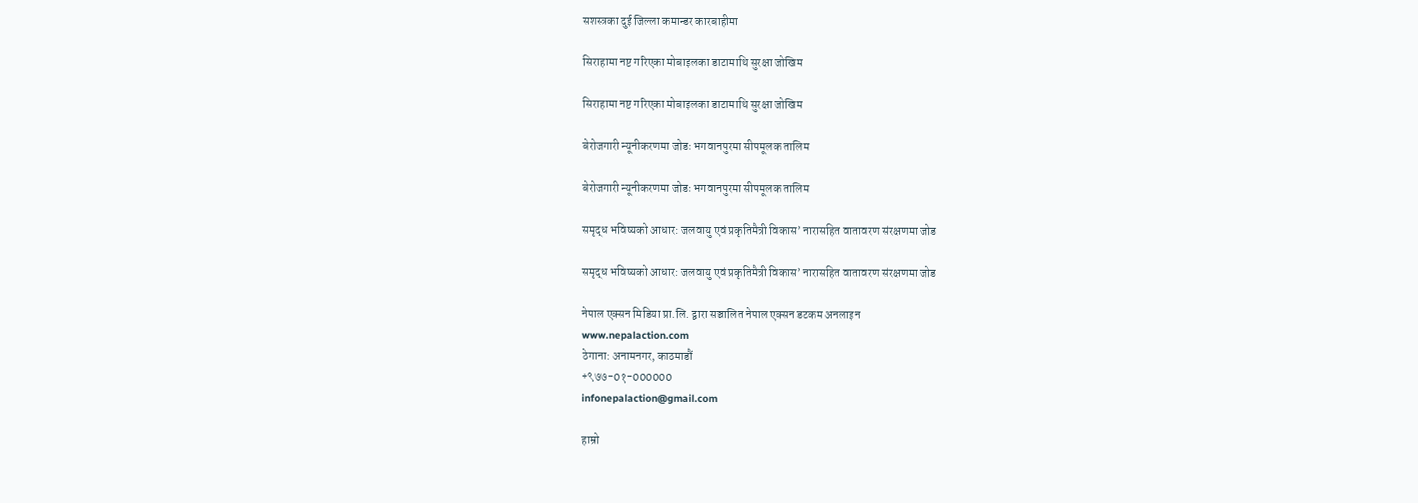सशस्त्रका दुई जिल्ला कमान्डर कारबाहीमा

सिराहामा नष्ट गरिएका मोबाइलका डाटामाथि सुरक्षा जोखिम

सिराहामा नष्ट गरिएका मोबाइलका डाटामाथि सुरक्षा जोखिम

बेरोजगारी न्यूनीकरणमा जोडः भगवानपुरमा सीपमूलक तालिम

बेरोजगारी न्यूनीकरणमा जोडः भगवानपुरमा सीपमूलक तालिम

समृद्ध भविष्यको आधार: जलवायु एवं प्रकृतिमैत्री विकास’ नारासहित वातावरण संरक्षणमा जोड

समृद्ध भविष्यको आधार: जलवायु एवं प्रकृतिमैत्री विकास’ नारासहित वातावरण संरक्षणमा जोड

नेपाल एक्सन मिडिया प्रा.लि. द्वारा सञ्चालित नेपाल एक्सन डटकम अनलाइन
www.nepalaction.com
ठेगाना: अनामनगर, काठमाडौं
+९७७-0१-000000
infonepalaction@gmail.com

हाम्रो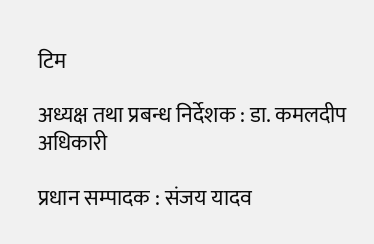टिम

अध्यक्ष तथा प्रबन्ध निर्देशक : डा. कमलदीप अधिकारी

प्रधान सम्पादक : संजय यादव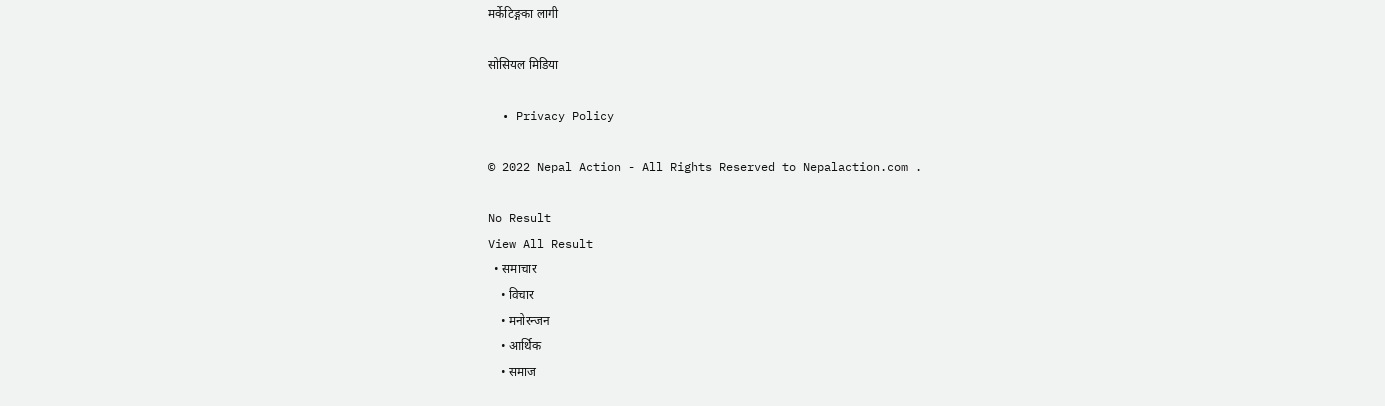मर्केटिङ्गका लागी

सोसियल मिडिया

  • Privacy Policy

© 2022 Nepal Action - All Rights Reserved to Nepalaction.com .

No Result
View All Result
  • समाचार
    • विचार
    • मनोरन्जन
    • आर्थिक
    • समाज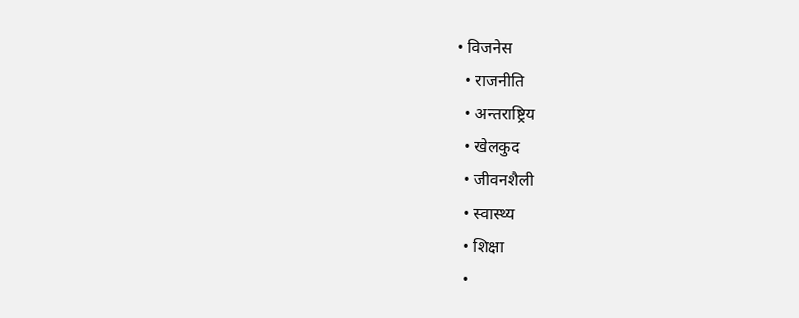• विजनेस
  • राजनीति
  • अन्तराष्ट्रिय
  • खेलकुद
  • जीवनशैली
  • स्वास्थ्य
  • शिक्षा
  •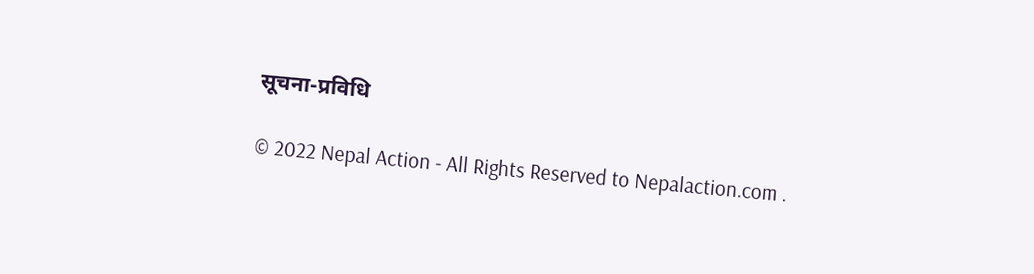सूचना-प्रविधि

© 2022 Nepal Action - All Rights Reserved to Nepalaction.com .